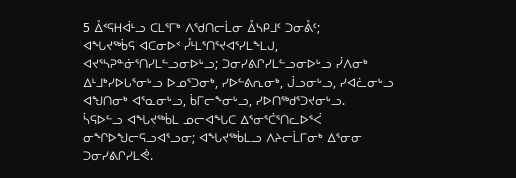5 ᐂᑉᕋᕼᐋᒻᓗ ᑕᒪᕐᒥᒃ ᐱᖁᑎᓕᒫᓂ ᐂᓴᑭᒧᑦ ᑐᓂᕔᑦ;
ᐊᖓᔪᖅᑳᕋ ᐊᑕᓂᐅᑉ ᓮᒻᒪᕐᑎᕐᔪᐊᕐᓯᒪᖕᒪᒍ, ᐊᔪᕐᓴᕈᓐᓃᕐᑎᓯᒪᓪᓗᓂᐅᒡᓗ; ᑐᓂᓯᕕᒋᓯᒪᓪᓗᓂᐅᒡᓗ ᓰᐱᓂᒃ ᐃᒻᒧᒃᓯᐅᒐᕐᓂᒡᓗ ᐅᓄᕐᑐᓂᒃ, ᓯᐅᓪᕕᕆᓂᒃ, ᒎᓗᓂᒡᓗ, ᓯᐊᓛᓂᒡᓗ ᐊᖑᑎᓂᒃ ᐊᕐᓇᓂᒡᓗ, ᑳᒥᓕᖕᓂᒡᓗ, ᓯᐅᑎᖅᑯᕐᑐᔪᓂᒡᓗ.
ᓵᕋᐅᓪᓗ ᐊᖓᔪᖅᑳᒪ ᓄᓕᐊᖓᑕ ᐃᕐᓂᕐᑖᕐᑎᓚᐅᕐᐹ ᓂᖏᐅᖑᓕᕋᓗᐊᕐᓗᓂ; ᐊᖓᔪᖅᑳᒪᓗ ᐱᔨᓕᒫᒥᓂᒃ ᐃᕐᓂᓂ ᑐᓂᓯᕕᒋᓯᒪᕚ.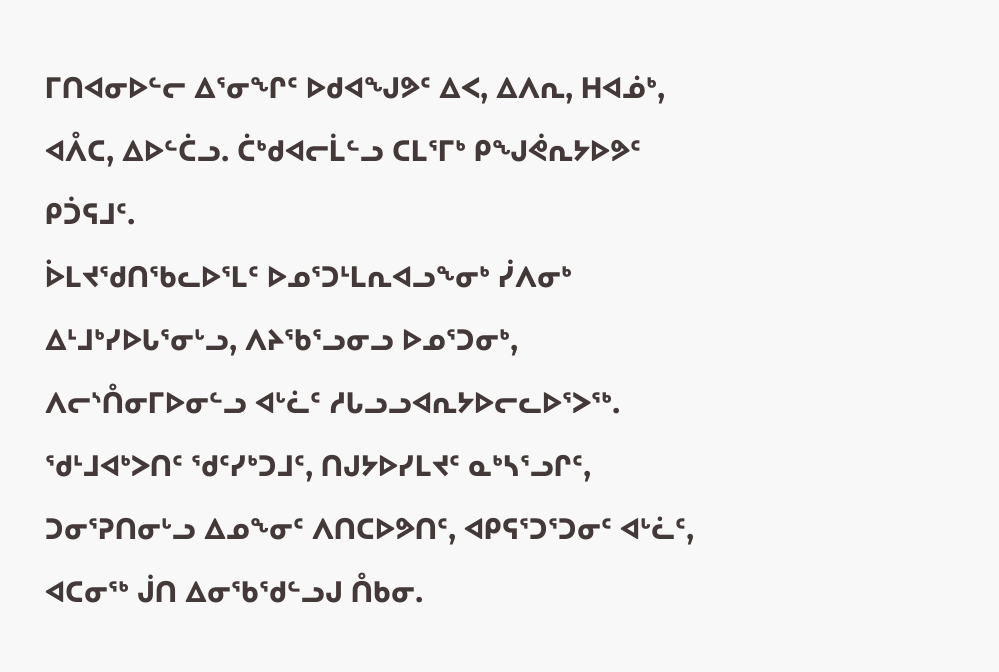ᒥᑎᐊᓂᐅᓪᓕ ᐃᕐᓂᖏᑦ ᐅᑯᐊᖑᕗᑦ ᐃᐸ, ᐃᐱᕆ, ᕼᐊᓅᒃ, ᐊᐰᑕ, ᐃᐅᓪᑖᓗ. ᑖᒃᑯᐊᓕᒫᓪᓗ ᑕᒪᕐᒥᒃ ᑭᖑᕚᕆᔭᐅᕗᑦ ᑭᑑᕋᒧᑦ.
ᐆᒪᔪᖁᑎᖃᓚᐅᕐᒪᑦ ᐅᓄᕐᑐᒻᒪᕆᐊᓗᖕᓂᒃ ᓰᐱᓂᒃ ᐃᒻᒧᒃᓯᐅᒐᕐᓂᒡᓗ, ᐱᔨᖃᕐᓗᓂᓗ ᐅᓄᕐᑐᓂᒃ, ᐱᓕᔅᑍᓂᒥᐅᓂᓪᓗ ᐊᒡᓛᑦ ᓱᒐᓗᓗᐊᕆᔭᐅᓕᓚᐅᕐᐳᖅ.
ᖁᒻᒧᐊᒃᐳᑎᑦ ᖁᑦᓯᒃᑐᒧᑦ, ᑎᒍᔭᐅᓯᒪᔪᑦ ᓇᒃᓴᕐᓗᒋᑦ, ᑐᓂᕐᕈᑎᓂᒡᓗ ᐃᓄᖕᓂᑦ ᐱᑎᑕᐅᕗᑎᑦ, ᐊᑭᕋᕐᑐᕐᑐᓂᑦ ᐊᒡᓛᑦ, ᐊᑕᓂᖅ ᒎᑎ ᐃᓂᖃᖁᓪᓗᒍ ᑍᑲᓂ.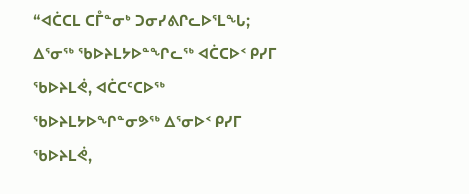“ᐊᑖᑕᒪ ᑕᒤᓐᓂᒃ ᑐᓂᓯᕕᒋᓚᐅᕐᒪᖓ; ᐃᕐᓂᖅ ᖃᐅᔨᒪᔭᐅᓐᖏᓚᖅ ᐊᑖᑕᐅᑉ ᑭᓯᒥ ᖃᐅᔨᒪᕚ, ᐊᑖᑕᑦᑕᐅᖅ ᖃᐅᔨᒪᔭᐅᖏᓐᓂᕗᖅ ᐃᕐᓂᐅᑉ ᑭᓯᒥ ᖃᐅᔨᒪᕚ,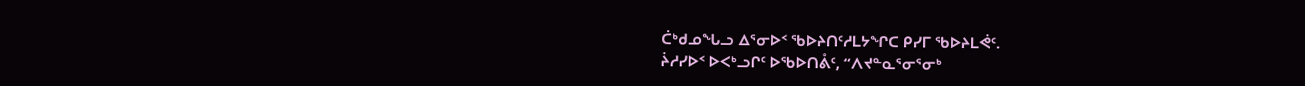ᑖᒃᑯᓄᖓᓗ ᐃᕐᓂᐅᑉ ᖃᐅᔨᑎᑦᓱᒪᔭᖏᑕ ᑭᓯᒥ ᖃᐅᔨᒪᕚᑦ.
ᔩᓱᓯᐅᑉ ᐅᐸᒃᓗᒋᑦ ᐅᖃᐅᑎᕔᑦ, “ᐱᔪᓐᓇᕐᓂᕐᓂᒃ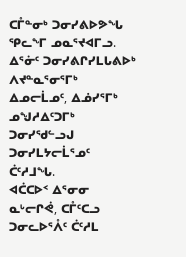ᑕᒤᓐᓂᒃ ᑐᓂᓯᕕᐅᕗᖓ ᕿᓚᖕᒥ ᓄᓇᕐᔪᐊᒥᓗ.
ᐃᕐᓃᑦ ᑐᓂᓯᕕᒋᓯᒪᒐᕕᐅᒃ ᐱᔪᓐᓇᕐᓂᕐᒥᒃ ᐃᓄᓕᒫᓄᑦ, ᐃᓅᓯᕐᒥᒃ ᓄᖑᓱᐃᑦᑐᒥᒃ ᑐᓂᓯᖁᓪᓗᒍ ᑐᓂᓯᒪᔭᓕᒫᕐᓄᑦ ᑖᑦᓱᒧᖓ.
ᐊᑖᑕᐅᑉ ᐃᕐᓂᓂ ᓇᒡᓕᒋᕚ, ᑕᒤᑦᑕᓗ ᑐᓂᓚᐅᕐᐰᑦ ᑖᑦᓱᒪ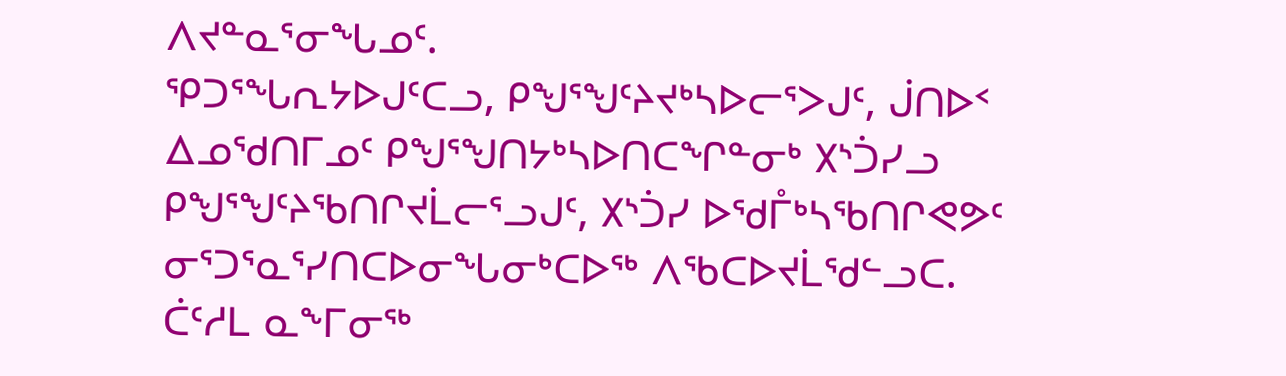ᐱᔪᓐᓇᕐᓂᖓᓄᑦ.
ᕿᑐᕐᖓᕆᔭᐅᒍᑦᑕᓗ, ᑭᖑᕐᖑᑦᔨᔪᒃᓴᐅᓕᕐᐳᒍᑦ, ᒎᑎᐅᑉ ᐃᓄᖁᑎᒥᓄᑦ ᑭᖑᕐᖑᑎᔭᒃᓴᐅᑎᑕᖏᓐᓂᒃ ᙭ᔅᑑᓯᓗ ᑭᖑᕐᖑᑦᔨᖃᑎᒋᔪᒫᓕᕐᓗᒍᑦ, ᙭ᔅᑑᓯ ᐅᖁᒤᒃᓴᖃᑎᒋᕙᕗᑦ ᓂᕐᑐᕐᓇᕐᓯᑎᑕᐅᓂᖓᓂᒃᑕᐅᖅ ᐱᖃᑕᐅᔪᒫᖁᓪᓗᑕ.
ᑖᑦᓱᒪ ᓇᖕᒥᓂᖅ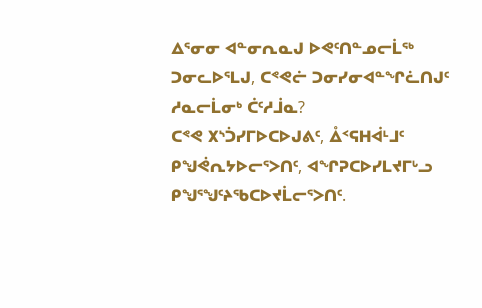ᐃᕐᓂᓂ ᐊᓐᓂᕆᓇᒍ ᐅᕙᑦᑎᓐᓄᓕᒫᖅ ᑐᓂᓚᐅᕐᒪᒍ, ᑕᕝᕙᓖ ᑐᓂᓯᓂᐊᓐᖏᓛᑎᒍᑦ ᓱᓇᓕᒫᓂᒃ ᑖᑦᓱᒨᓇ?
ᑕᕝᕙ ᙭ᔅᑑᓯᒥᐅᑕᐅᒍᕕᑦ, ᐂᑉᕋᕼᐋᒻᒧᑦ ᑭᖑᕚᕆᔭᐅᓕᕐᐳᑎᑦ, ᐊᖏᕈᑕᐅᓯᒪᔪᒥᒡᓗ ᑭᖑᕐᖑᑦᔨᖃᑕᐅᔪᒫᓕᕐᐳᑎᑦ.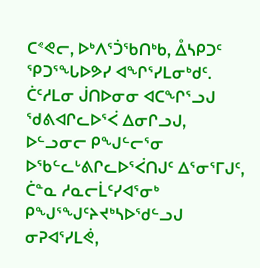ᑕᕝᕙᓕ, ᐅᒃᐱᕐᑑᖃᑎᒃᑲ, ᐂᓴᑭᑐᑦ ᕿᑐᕐᖓᐅᕗᓯ ᐊᖏᕐᓯᒪᓂᒃᑯᑦ.
ᑖᑦᓱᒪᓂ ᒎᑎᐅᓂᓂ ᐊᑕᖏᕐᓗᒍ ᖁᕕᐊᒋᓚᐅᕐᐹ ᐃᓂᒋᓗᒍ,
ᐅᓪᓗᓂᓕ ᑭᖑᓪᓕᕐᓂ ᐅᖃᓪᓚᒡᕕᒋᓚᐅᕐᐹᑎᒍᑦ ᐃᕐᓂᕐᒥᒍᑦ, ᑖᓐᓇ ᓱᓇᓕᒫᑦᓯᐊᕐᓂᒃ ᑭᖑᕐᖑᑦᔨᔪᒃᓴᐅᖁᓪᓗᒍ ᓂᕈᐊᕐᓯᒪᕚ,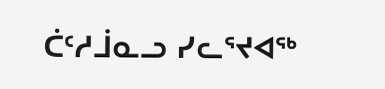ᑖᑦᓱᒨᓇᓗ ᓯᓚᕐᔪᐊᖅ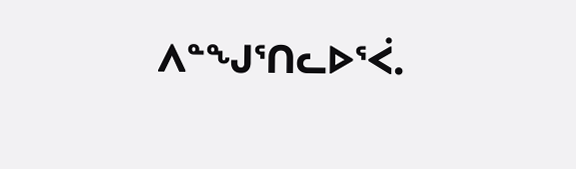ᐱᓐᖑᕐᑎᓚᐅᕐᐹ.